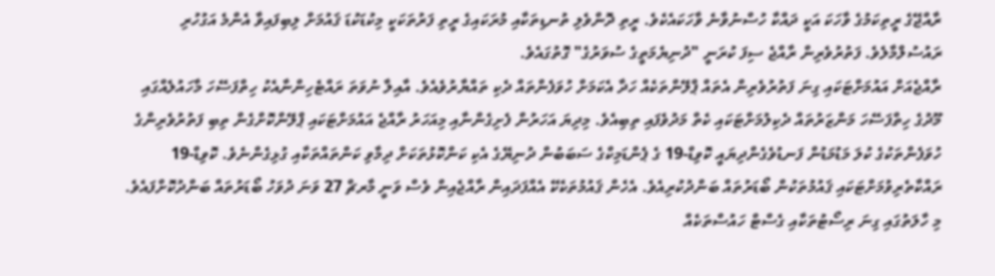ރާއްޖޭގެ ރީތިކަމުގެ ވާހަކަ އަކީ ދައްކާ ހުސްނުވާނެ ވާހަކައެކެވެ. ރީތި ދޮންވެލި ތުނޑިތަކާއި މުރަކައިގެ ރީތި ފަރުތަކަކީ މިކުޑަކުޑަ ޤައުމަށް ލިބިފައިވާ އެންމެ އަގުހުރި ރައުސުލްމާލެވެ. ފަތުރުވެރިން ރާއްޖެ ސިފަ ކުރަނީ "ދުނިޔެމަތީގެ ސުވަރުގެ" ގޮތުގައެވެ.
ރާއްޖެއަށް އައުމަށްޓަކައި ގިނަ ފަތުރުވެރިން އެތައް ޕްލޭންތަކެއް ހަދާ އެކަމަށް ހުވަފެންތައް ދެކި ތައްޔާރުވެއެވެ. އާއިލާ ނުވަތަ ރައްޓެހިންނާއެކު ހިތްފަސޭހަ މާހައުލެއްގައި މޫދުގެ ހިތްފަސޭހަ މަންޒަރުތައް ދެކިލުމަށްޓަކައި ކެތް މަދުވެފައި ތިބިއެވެ. މިދިޔަ އަހަރުން ފެށިގެންނާއި މިއަހަރު ރާއްޖެ އައުމަށްޓަކައި ޕްލޭންކޮށްގެން ތިބި ފަތުރުވެރިންގެ ހުވަފެންތަކުގެ ކުލަ މަޑުމަޑުން ފަނޑުވެގެންދިޔައީ ކޮވިޑް-19 ގެ ޕެންޑަމިކްގެ ސަބަބުން ދުނިޔޭގެ އެކި ކަންކޮޅުތަކަށް ދިމާވި ކަންތައްތަކާއި ގުޅިގެންނެވެ. ކޮވިޑް-19 ރައްކާތެރިވުމަށްޓަކައި ޤައުމުތަކުން ބޯޑަރުތައް ބަންދުކުރިއެވެ. އެހެން ޤައުމުތަކެކޭ އެއްފަދައިން ރާއްޖެއިން ވެސް ވަނީ މާރޗް 27 ވަނަ ދުވަހު ބޯޑަރުތައް ބަންދުކޮށްފައެވެ. މި ހާލަތުގައި ގިނަ ރިސޯޓުތަކާއި ގެސްޓް ހައުސްތަކެއް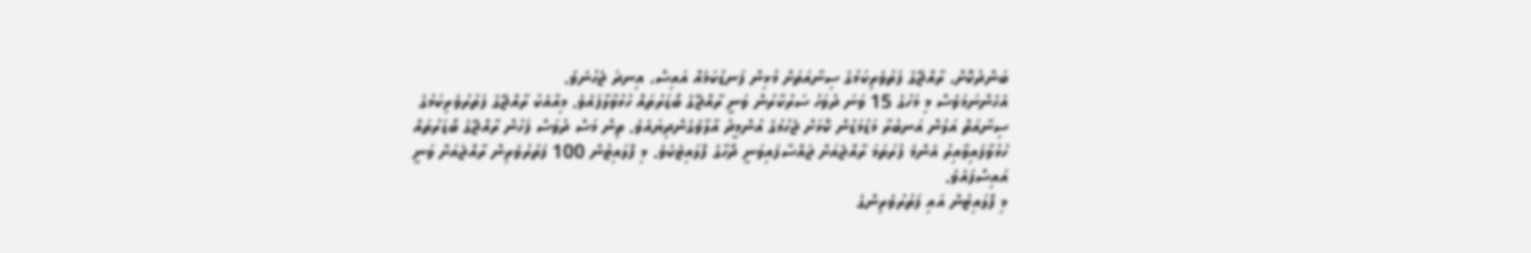ބަންދުކޮށް، ރާއްޖޭގެ ފަތުވެރިކަމުގެ ސިނާއަތަށް މުޅިން ފަނޑުކަމެއް އައިސް، އިނދަ ޖެހުނެވެ.
އެހެންނަމަވެސް މި މަހުގެ 15 ވަނަ ދުވަހު ސަރުކާރުން ވަނީ ރާއްޖޭގެ ބޯޑަރުތައް ހުޅުވާލާފައެވެ. މިއާއެކު ރާއްޖޭގެ ފަތުރުވެރިކަމުގެ ސިނާއަތް އަލުން އަނބުރާ މަޑުމަޑުން ކޮޅަށް ޖެހުމުގެ އުންމީދު އާލާވެގެންދިޔައެވެ. ތިން މަސް ދުވަސް ފަހުން ރާއްޖޭގެ ބޯޑަރުތައް ހުޅުވާފައިވާއިރު އެންމެ ފުރަތަމަ ރާއްޖެއަށް ޖައްސާފައިވަނީ ދޯހާގެ ފްލައިޓެކެވެ. މި ފްލައިޓުން 100 ފަތުރުވެރިން ރާއްޖެއަށް ވަނީ އައިސްފައެވެ.
މި ފްލައިޓުން އައި ފަތުރުވެރިންގެ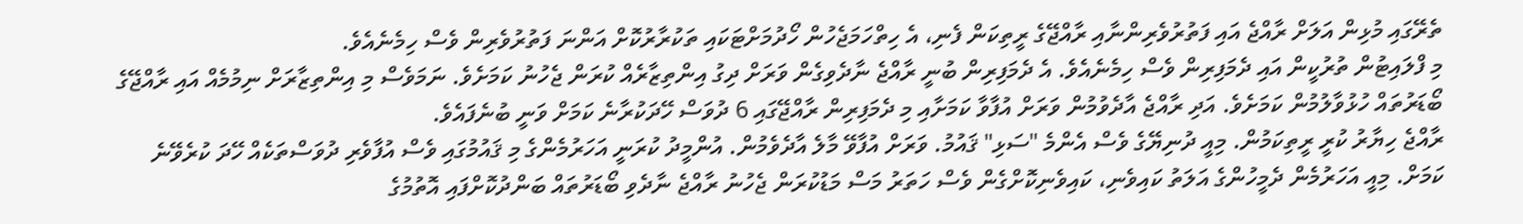ތެރޭގައި މުޅިން އަލަށް ރާއްޖެ އައި ފަތުރުވެރިންނާއި ރާއްޖޭގެ ރީތިކަން ފެނި، އެ ހިތްހަމަޖެހުން ހޯދުމަށްޓަކައި ތަކުރާރުކޮށް އަންނަ ފަތުރުވެރިން ވެސް ހިމެނެއެވެ.
މި ފްލައިޓުން ތުރުކީން އައި ދެމަފިރިން ވެސް ހިމެނެއެވެ. އެ ދެމަފިރިން ބުނީ ރާއްޖެ ނާދެވިގެން ވަރަށް ދިގު އިންތިޒާރެއް ކުރަން ޖެހުނު ކަމަށެވެ. ނަމަވެސް މި އިންތިޒާރަށް ނިމުމެއް އައި ރާއްޖޭގެ ބޯޑަރުތައް ހުޅުވާލުމުން ކަމަށެވެ. އަދި ރާއްޖެ އާދެވުމުން ވަރަށް އުފާވާ ކަމަށާއި މި ދެމަފިރިން ރާއްޖޭގައި 6 ދުވަސް ހޭދަކުރާނެ ކަމަށް ވަނީ ބުނެފައެވެ.
ރާއްޖެ ހިޔާރު ކުރީ ރީތިކަމުން. މިއީ ދުނިޔޭގެ ވެސް އެންމެ "ސަޅި" ޤައުމު. ވަރަށް އުފާވޭ މާލެ އާދެވެމުން. އުންމީދު ކުރަނީ އަހަރުމެންގެ މި ޤައުމުގައި ވެސް އުފާވެރި ދުވަސްތަކެއް ހޭދަ ކުރެވޭނެ ކަމަށް. މިއީ އަހަރުމެން ދެމީހުންގެ އަލަތު ކައިވެނި، ކައިވެނިކޮށްގެން ވެސް ހަތަރު މަސް މަޑުކުރަން ޖެހުނު ރާއްޖެ ނާދެވި ބޯޑަރުތައް ބަންދުކޮށްފައި އޮތުމުގެ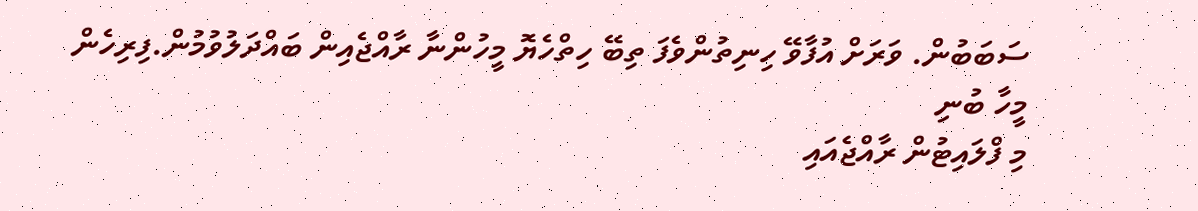ސަބަބުން. ވަރަށް އުފާވޭ ހިނިތުންވެފަ ތިބޭ ހިތްހެޔޮ މީހުންނާ ރާއްޖެއިން ބައްދަލުވުމުން.ފިރިހެން މީހާ ބުނި
މި ފްލައިޓުން ރާއްޖެއައި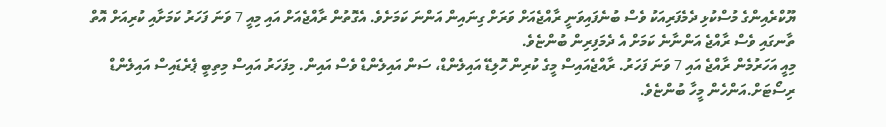ޔޫކްރެއިންގެ މުސްކުޅި ދެމެފަރިއަކު ވެސް ބުނެފައިވަނީ ރާއްޖެއަށް ވަރަށް ގިނައިން އަންނަ ކަމަށެވެ. އެގޮތުން ރާއްޖެއަށް އައި މިއީ 7 ވަނަ ފަހަރު ކަމަށާއި ކުރިއަށް އޮތް ތާނގައި ވެސް ރާއްޖެ އަންނާނެ ކަމަށް އެ ދެމަފިރިން ބުންޏެވެ.
މިއީ އަހަރުމެން ރާއްޖެ އައި 7 ވަނަ ފަހަރު. ރާއްޖެއައިސް މީގެ ކުރިން ހޮލިޑޭ އައިލެންޑް، ސަން އައިލެންޑް ވެސް އައިން. މިފަހަރު އައިސް މިތިބީ ޕެރެޑައިސް އައިލެންޑް ރިސޯޓަށް.އަންހެން މީހާ ބުންޏެވެ.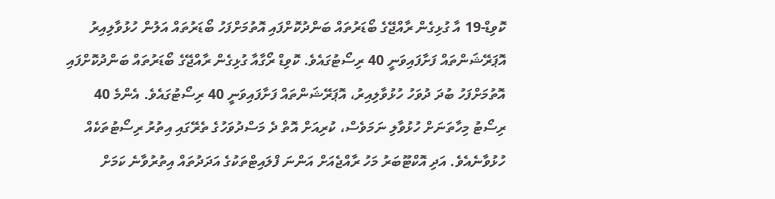ކޮވިޑް-19 އާ ގުޅިގެން ރާއްޖޭގެ ބޯޑަރުތައް ބަންދުކޮށްފައި އޮތުމަށްފަހު ބޯޑަރުތައް އަލުން ހުޅުވާލިއިރު އޮޕަރޭޝަންތައް ފަށާފައިވަނީ 40 ރިސޯޓުގައެވެ. ކޮވިޑް ރޯގާއާ ގުޅިގެން ރާއްޖޭގެ ބޯޑަރުތައް ބަންދުކޮށްފައި އޮތުމަށްފަހު ބުދަ ދުވަހު ހުޅުވާލިއިރު، އޮޕަރޭޝަންތައް ފަށާފައިވަނީ 40 ރިސޯޓުގައެވެ. އެންމެ 40 ރިސޯޓު މިހާތަނަށް ހުޅުވާލި ނަމަވެސް، ކުރިއަށް އޮތް ދެ މަސްދުވަހުގެ ތެރޭގައި އިތުރު ރިސޯޓުތަކެއް ހުޅުވާނެއެވެ. އަދި އޮކްޓޫބަރު މަހު ރާއްޖެއަށް އަންނަ ފްލައިޓްތަކުގެ އަދަދުތައް އިތުރުވާނެ ކަމަށް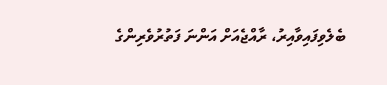ބެލެވިފައިވާއިރު، ރާއްޖެއަށް އަންނަ ފަތުރުވެރިންގެ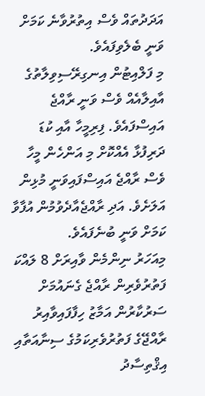އަދަދުތައް ވެސް އިތުރުވާނެ ކަމަށް ވަނީ ބެލެވިފައެވެ.
މި ފަލްއިޓުން އިނގިރޭސިވިލާތުގެ އާއިލާއެއް ވެސް ވަނީ ރާއްޖެ އައިސްފައެވެ. ފިރިމީހާ އާއި ކުޑަ ދަރިފުޅާ އެއްކޮށް މި އަންހެން މީހާ ވެސް ރާއްޖެ އައިސްފައިވަނީ މުޅިން އަލަށެވެ. އަދި ރާއްޖެއާދެވުމުން އުފާވާ ކަމަށް ވަނީ ބުނެފައެވެ.
މިއަހަރު ނިންމެން ވާއިރަށް 8 ލައްކަ ފަތުރުވެރިން ރާއްޖެ ގެނައުމަށް ސަރުކާރުން އަމާޒު ހިފާފައިވާއިރު ރާއްޖޭގެ ފަތުރުވެރިކަމުގެ ސިނާއަތާއި އިޤްތިސާދު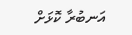އަނބުރާ ކޮޅަށް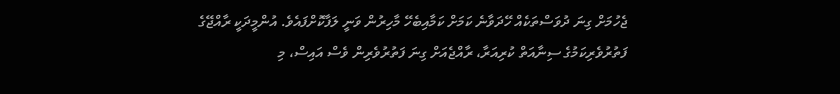ޖެހުމަށް ގިނަ ދުވަސްތަކެއް ހޭދަވާނެ ކަމަށް ކަމާއިބެހޭ މާހިރުން ވަނީ ލަފާކޮށްފައެވެ. އުންމީދަކީ ރާއްޖޭގެ ފަތުރުވެރިކަމުގެ ސިނާއަތް ކުރިއަރާ، ރާއްޖެއަށް ގިނަ ފަތުރުވެރިން ވެސް އައިސް، މި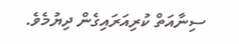ސިނާއަތް ކުރިއަރައިގެން ދިޔުމެވެ.